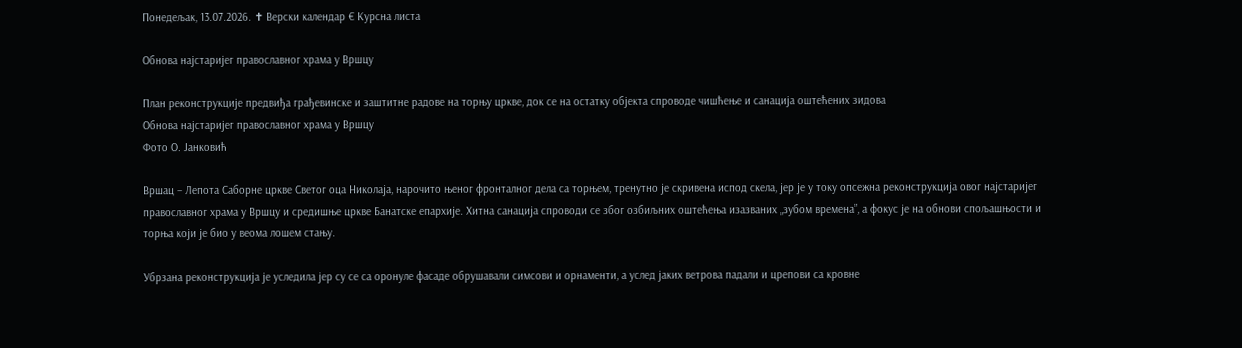Понедељак, 13.07.2026. ✝ Верски календар € Курсна листа

Обнова најстаријег православног храма у Вршцу

План реконструкције предвиђа грађевинске и заштитне радове на торњу цркве, док се на остатку објекта спроводе чишћење и санација оштећених зидова
Обнова најстаријег православног храма у Вршцу
Фото О. Јанковић

Вршац – Лепота Саборне цркве Светог оца Николаја, нарочито њеног фронталног дела са торњем, тренутно је скривена испод скела, јер је у току опсежна реконструкција овог најстаријег православног храма у Вршцу и средишње цркве Банатске епархије. Хитна санација спроводи се због озбиљних оштећења изазваних „зубом времена”, а фокус је на обнови спољашњости и торња који је био у веома лошем стању.

Убрзана реконструкција је уследила јер су се са оронуле фасаде обрушавали симсови и орнаменти, а услед јаких ветрова падали и црепови са кровне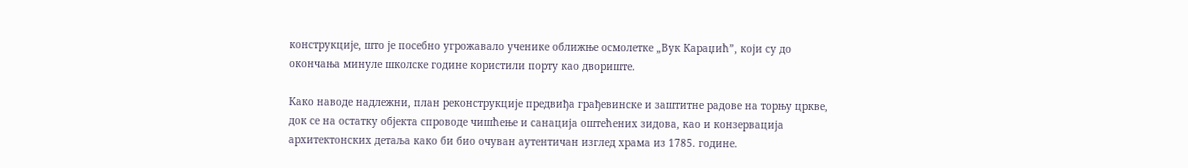конструкције, што је посебно угрожавало ученике оближње осмолетке „Вук Караџић”, који су до окончања минуле школске године користили порту као двориште.

Како наводе надлежни, план реконструкције предвиђа грађевинске и заштитне радове на торњу цркве, док се на остатку објекта спроводе чишћење и санација оштећених зидова, као и конзервација архитектонских детаља како би био очуван аутентичан изглед храма из 1785. године.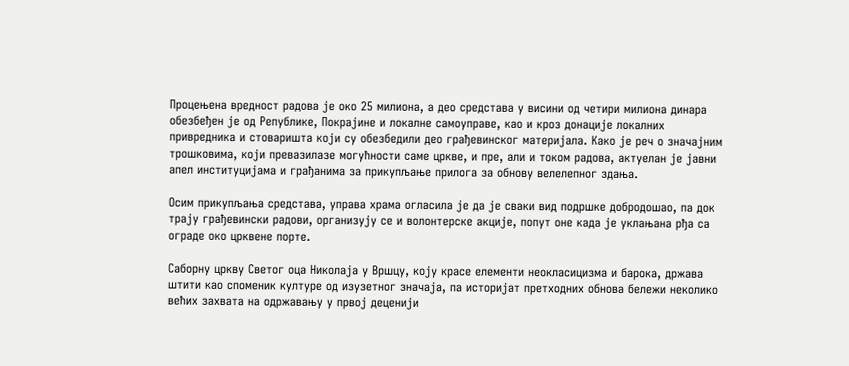Процењена вредност радова је око 25 милиона, а део средстава у висини од четири милиона динара обезбеђен је од Републике, Покрајине и локалне самоуправе, као и кроз донације локалних привредника и стоваришта који су обезбедили део грађевинског материјала. Како је реч о значајним трошковима, који превазилазе могућности саме цркве, и пре, али и током радова, актуелан је јавни апел институцијама и грађанима за прикупљање прилога за обнову велелепног здања.

Осим прикупљања средстава, управа храма огласила је да је сваки вид подршке добродошао, па док трају грађевински радови, организују се и волонтерске акције, попут оне када је уклањана рђа са ограде око црквене порте.

Саборну цркву Светог оца Николаја у Вршцу, коју красе елементи неокласицизма и барока, држава штити као споменик културе од изузетног значаја, па историјат претходних обнова бележи неколико већих захвата на одржавању у првој деценији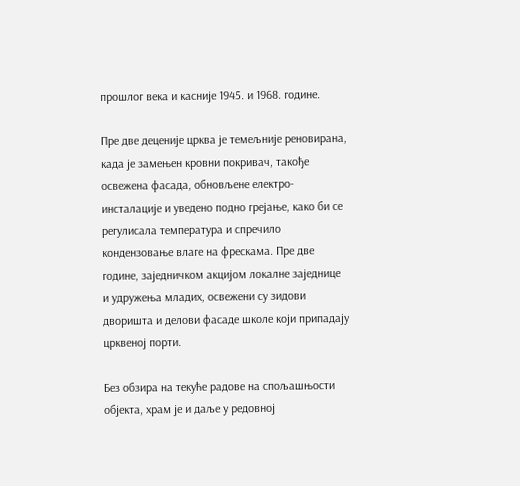прошлог века и касније 1945. и 1968. године.

Пре две деценије црква је темељније реновирана, када је замењен кровни покривач, такође освежена фасада, обновљене електро-инсталације и уведено подно грејање, како би се регулисала температура и спречило кондензовање влаге на фрескама. Пре две године, заједничком акцијом локалне заједнице и удружења младих, освежени су зидови дворишта и делови фасаде школе који припадају црквеној порти.

Без обзира на текуће радове на спољашњости објекта, храм је и даље у редовној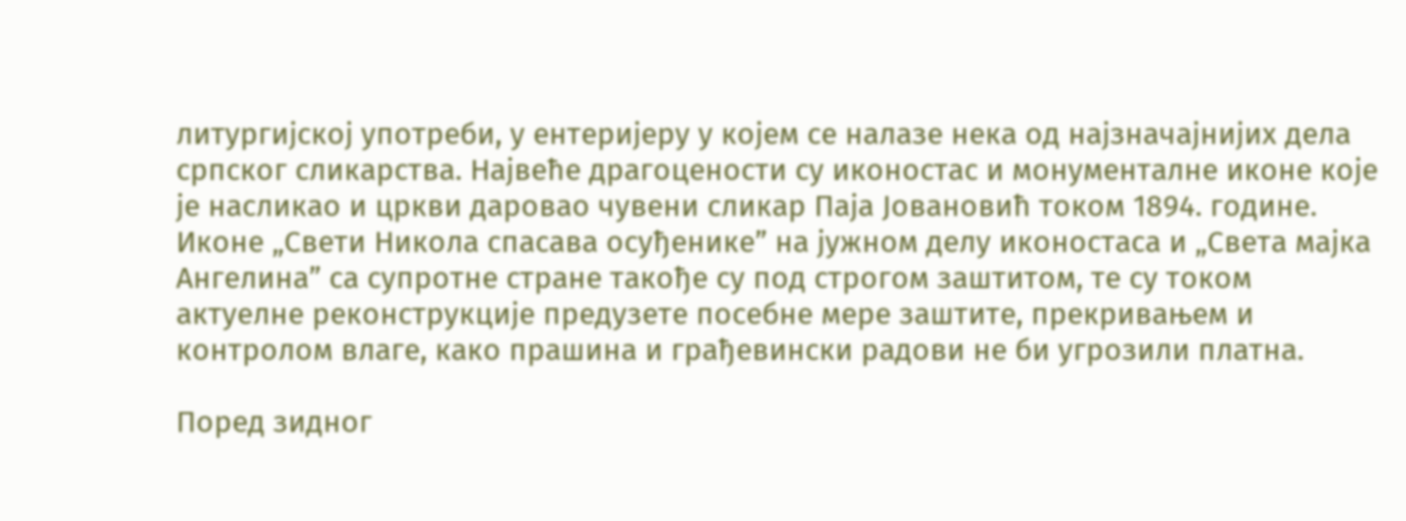литургијској употреби, у ентеријеру у којем се налазе нека од најзначајнијих дела српског сликарства. Највеће драгоцености су иконостас и монументалне иконе које је насликао и цркви даровао чувени сликар Паја Јовановић током 1894. године. Иконе „Свети Никола спасава осуђенике” на јужном делу иконостаса и „Света мајка Ангелина” са супротне стране такође су под строгом заштитом, те су током актуелне реконструкције предузете посебне мере заштите, прекривањем и контролом влаге, како прашина и грађевински радови не би угрозили платна.

Поред зидног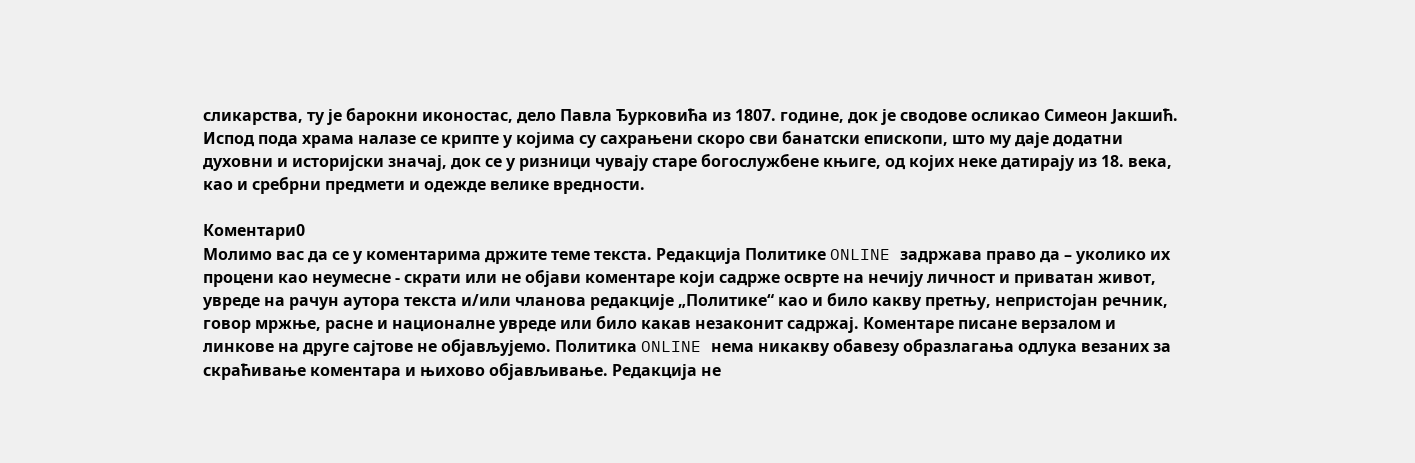сликарства, ту је барокни иконостас, дело Павла Ђурковића из 1807. године, док је сводове осликао Симеон Јакшић. Испод пода храма налазе се крипте у којима су сахрањени скоро сви банатски епископи, што му даје додатни духовни и историјски значај, док се у ризници чувају старе богослужбене књиге, од којих неке датирају из 18. века, као и сребрни предмети и одежде велике вредности.

Коментари0
Молимо вас да се у коментарима држите теме текста. Редакција Политике ONLINE задржава право да – уколико их процени као неумесне - скрати или не објави коментаре који садрже осврте на нечију личност и приватан живот, увреде на рачун аутора текста и/или чланова редакције „Политике“ као и било какву претњу, непристојан речник, говор мржње, расне и националне увреде или било какав незаконит садржај. Коментаре писане верзалом и линкове на друге сајтове не објављујемо. Политика ONLINE нема никакву обавезу образлагања одлука везаних за скраћивање коментара и њихово објављивање. Редакција не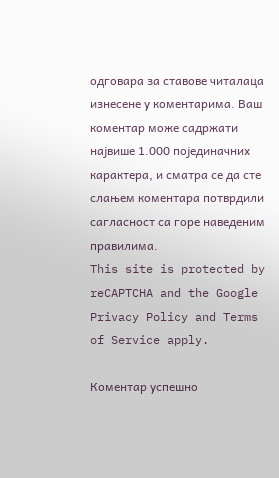одговара за ставове читалаца изнесене у коментарима. Ваш коментар може садржати највише 1.000 појединачних карактера, и сматра се да сте слањем коментара потврдили сагласност са горе наведеним правилима.
This site is protected by reCAPTCHA and the Google Privacy Policy and Terms of Service apply.

Комeнтар успeшно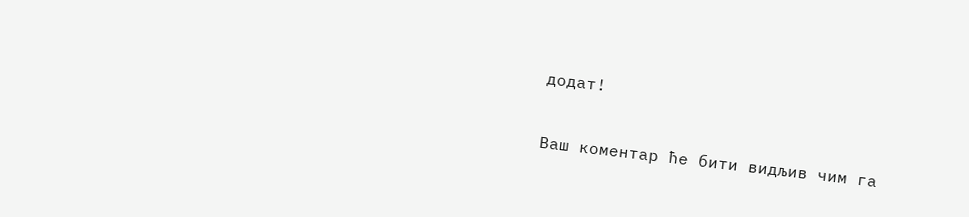додат!

Ваш комeнтар ћe бити видљив чим га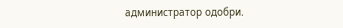администратор одобри.